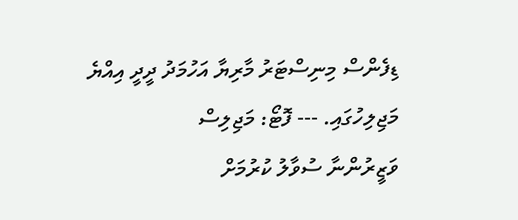ޑިފެންސް މިނިސްޓަރު މާރިޔާ އަހުމަދު ދީދީ އިއްޔެ މަޖިލިހުގައި. --- ފޮޓޯ: މަޖިލިސް
ވަޒީރުންނާ ސުވާލު ކުރުމަށް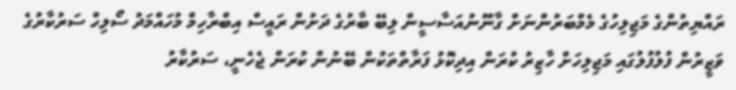ރައްޔިތުންގެ މަޖިލިހުގެ މެމްބަރުންނަށް ގާނޫނުއަސާސީން ލިބޭ ބާރުގެ ދަށުން ރައީސް އިބްރާހިމް މުހައްމަދު ސޯލިހް ސަރުކާރުގެ ވަޒީރުން ފުލުފުލުގައި މަޖިލިހަށް ހާޒިރު ކުރަން އިދިކޮޅު ފަރާތްތަކުން ބޭނުން ކުރަން ޖެހެނީ، ސަރުކާރު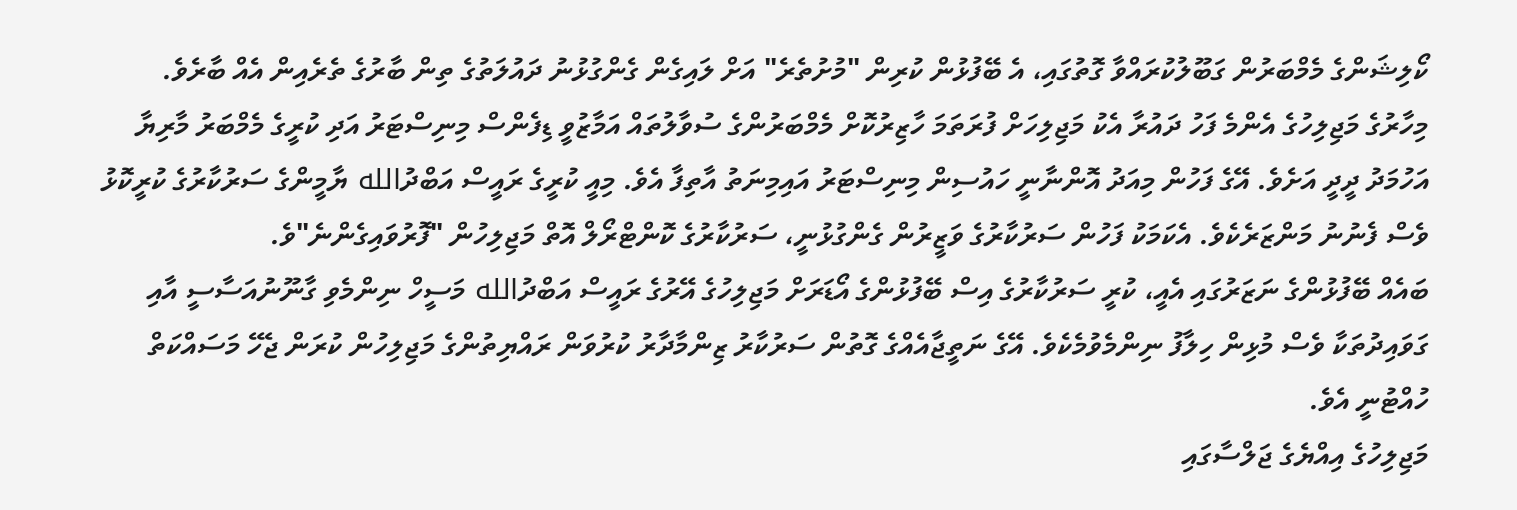ކޯލިޝަންގެ މެމްބަރުން ގަބޫލުކުރައްވާ ގޮތުގައި، އެ ބޭފުޅުން ކުރިން "މުށުތެރެ" އަށް ލައިގެން ގެންގުޅުނު ދައުލަތުގެ ތިން ބާރުގެ ތެރެއިން އެއް ބާރެވެ.
މިހާރުގެ މަޖިލިހުގެ އެންމެ ފަހު ދައުރާ އެކު މަޖިލިހަށް ފުރަތަމަ ހާޒިރުކޮށް މެމްބަރުންގެ ސުވާލުތައް އަމާޒުވީ ޑިފެންސް މިނިސްޓަރު އަދި ކުރީގެ މެމްބަރު މާރިޔާ އަހުމަދު ދީދީ އަށެވެ. އޭގެ ފަހުން މިއަދު އޮންނާނީ ހައުސިން މިނިސްޓަރު އައިމިނަތު އާތިފާ އެވެ. މިއީ ކުރީގެ ރައީސް އަބްދުالله ޔާމީންގެ ސަރުކާރުގެ ކުރީކޮޅު ވެސް ފެނުނު މަންޒަރެކެވެ. އެކަމަކު ފަހުން ސަރުކާރުގެ ވަޒީރުން ގެންގުޅުނީ، ސަރުކާރުގެ ކޮންޓްރޯލް އޮތް މަޖިލިހުން "ފޮރުވައިގެންނެ"ވެ.
ބައެއް ބޭފުޅުންގެ ނަޒަރުގައި އެއީ، ކުރީ ސަރުކާރުގެ އިސް ބޭފުޅުންގެ އޯޑަރަށް މަޖިލިހުގެ އޭރުގެ ރައީސް އަބްދުالله މަސީހް ނިންމެވި ގާނޫނުއަސާސީ އާއި ގަވައިދުތަކާ ވެސް މުޅިން ހިލާފު ނިންމެވުމެކެވެ. އޭގެ ނަތީޖާއެއްގެ ގޮތުން ސަރުކާރު ޒިންމާދާރު ކުރުވަން ރައްޔިތުންގެ މަޖިލިހުން ކުރަން ޖެހޭ މަސައްކަތް ހުއްޓުނީ އެވެ.
މަޖިލިހުގެ އިއްޔެގެ ޖަލްސާގައި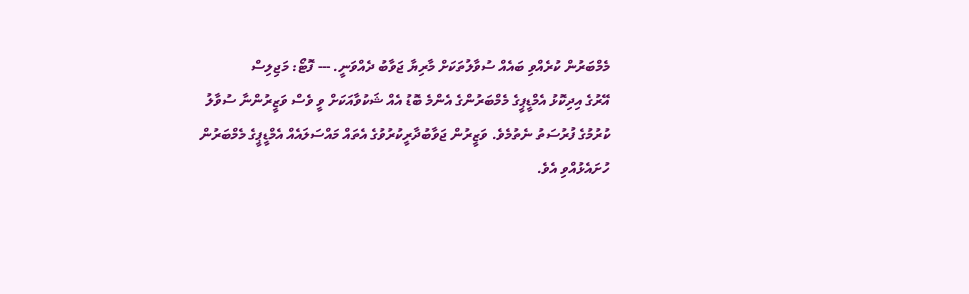މެމްބަރުން ކުރެއްވި ބައެއް ސުވާލުތަކަށް މާރިޔާ ޖަވާބު ދެއްވަނީ. --- ފޮޓޯ: މަޖިލިސް
އޭރުގެ އިދިކޮޅު އެމްޑީޕީގެ މެމްބަރުންގެ އެންމެ ބޮޑު އެއް ޝަކުވާއަކަށް ވީ ވެސް ވަޒީރުންނާ ސުވާލު ކުރުމުގެ ފުރުސަތު ނެތުމެވެ. ވަޒީރުން ޖަވާބުދާރީކުރުވުގެ އެތައް މައްސަލައެއް އެމްޑީޕީގެ މެމްބަރުން ހުށައެޅުއްވި އެވެ.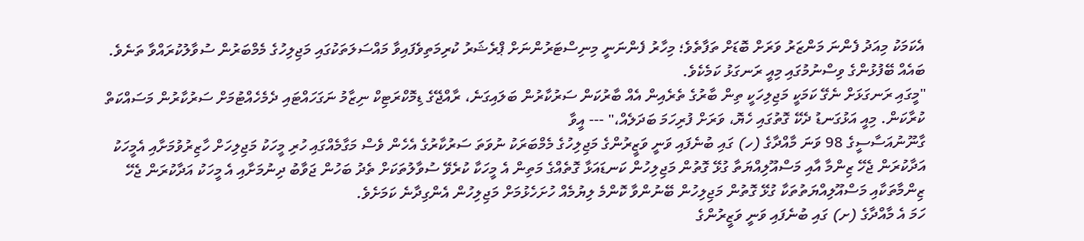އެކަމަކު މިއަދު ފެންނަ މަންޒަރު ވަރަށް ބޮޑަށް ތަފާތެވެ؛ މިހާރު ފެންނަނީ މިނިސްޓަރުންނަށް ޕްރެޝަރު ކުރިމަތިވެފައިވާ މައްސަލަތަކުގައި މަޖިލިހުގެ މެމްބަރުން ސުވާލުކުރައްވާ ތަނެވެ. ބައެއް ބޭފުޅުންގެ ވިސްނުމުގައި މިއީ ރަނގަޅު ކަމެކެވެ.
"މީގައި ރަނގަޅަށް ނެގޭ ކަމަކީ މަޖިލިހަކީ ތިން ބާރުގެ ތެރެއިން އެއް ބާރުކަން ސަރުކާރުން ބަލައިގަނެ، ރާއްޖޭގެ ޑިމޮކްރަޓިކް ނިޒާމު ނަގަހައްޓައި ދެމެހެއްޓުމަށް ސަރުކާރުން މަސައްކަތް ކުރާކަން. މިއީ އަޅުގަނޑު ދެކޭ ގޮތުގައި ހެޔޮ، ވަރަށް ފުރިހަމަ ބަދަލެއް،" --- އީވާ
ގާނޫނުއަސާސީގެ 98 ވަނަ މާއްދާގެ (ހ) ގައި ބުނެފައި ވަނީ ވަޒީރުންގެ މަޖިލިހުގެ މެމްބަރަކު ނުވަތަ ސަރުކާރުގެ އެހެން ވެސް މަގާމެއްގައި ހުރި މީހަކު މަޖިލިހަށް ހާޒިރުވުމަށާއި އެމީހަކު އަދާކުރަން ޖެހޭ ޒިންމާ އާއި މަސްއޫލިއްޔަތާ ގުޅޭ ގޮތުން މަޖިލިހުން ކަނޑައަޅާ ގޮތެއްގެ މަތިން އެ މީހަކާ ކުރެވޭ ސުވާލުތަކަށް ތެދު ބަހުން ޖަވާބު ދިނުމަށާއި އެ މީހަކު އަދާކުރަން ޖެހޭ ޒިންމާތަކާއި މަސްއޫލިއްޔަތުތަކާ ގުޅޭ ގޮތުން މަޖިލިހުން ބޭނުންވާ ކޮންމެ ލިޔުމެއް ހުށަހެޅުމަށް މަޖިލިހުން އެންގިދާނެ ކަމަށެވެ.
ހަމަ އެ މާއްދާގެ (ށ) ގައި ބުނެފައި ވަނީ ވަޒީރުންގެ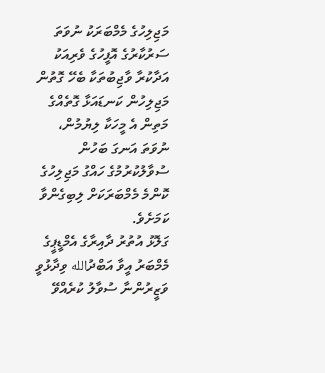މަޖިލިހުގެ މެމްބަރަކު ނުވަތަ ސަރުކާރުގެ އޮފީހުގެ ވެރިއަކު އަދާކުރާ ވާޖިބުތަކާ ބެހޭ ގޮތުން މަޖިލިހުން ކަނޑައަޅާ ގޮތެއްގެ މަތިން އެ މީހަކާ ލިޔުމުން، ނުވަތަ އަނގަ ބަހުން ސުވާލުކުރުމުގެ ހައްގު މަޖިލިހުގެ ކޮންމެ މެމްބަރަކަށް ލިބިގެންވާ ކަމަށެވެ.
ގަލޮޅު އުތުރު ދާއިރާގެ އެމްޑީޕީގެ މެމްބަރު އީވާ އަބްދުالله ވިދާޅުވީ ވަޒީރުންނާ ސުވާލު ކުރެއްވޭ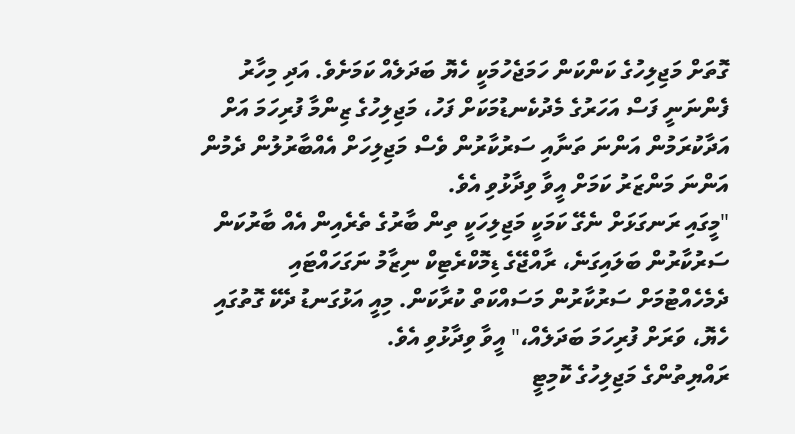ގޮތަށް މަޖިލިހުގެ ކަންކަން ހަމަޖެހުމަކީ ހެޔޮ ބަދަލެއް ކަމަށެވެ. އަދި މިހާރު ފެންނަނީ ފަސް އަހަރުގެ މެދުކެނޑުމަކަށް ފަހު، މަޖިލިހުގެ ޒިންމާ ފުރިހަމަ އަށް އަދާކުރަމުން އަންނަ ތަނާއި ސަރުކާރުން ވެސް މަޖިލިހަށް އެއްބާރުލުން ދެމުން އަންނަ މަންޒަރު ކަމަށް އީވާ ވިދާޅުވި އެވެ.
"މީގައި ރަނގަޅަށް ނެގޭ ކަމަކީ މަޖިލިހަކީ ތިން ބާރުގެ ތެރެއިން އެއް ބާރުކަން ސަރުކާރުން ބަލައިގަނެ، ރާއްޖޭގެ ޑިމޮކްރެޓިކް ނިޒާމު ނަގަހައްޓައި ދެމެހެއްޓުމަށް ސަރުކާރުން މަސައްކަތް ކުރާކަން. މިއީ އަޅުގަނޑު ދެކޭ ގޮތުގައި ހެޔޮ، ވަރަށް ފުރިހަމަ ބަދަލެއް،" އީވާ ވިދާޅުވި އެވެ.
ރައްޔިތުންގެ މަޖިލިހުގެ ކޮމިޓީ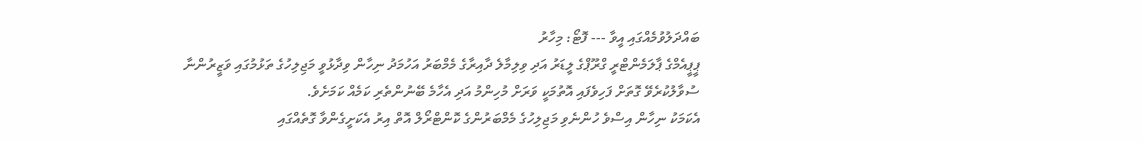ބައްދަލުވުމެއްގައި އީވާ --- ފޮޓޯ: މިހާރު
ޕީޕީއެމްގެ ޕާލަމެންޓްރީ ގްރޫޕްގެ ލީޑަރު އަދި ވިލިމާލެ ދާއިރާގެ މެމްބަރު އަހުމަދު ނިހާން ވިދާޅުވީ މަޖިލިހުގެ ތަޅުމުގައި ވަޒީރުންނާ ސުވާލުކުރެވޭ ގޮތަށް ފަހިވެފައި އޮތުމަކީ ވަރަށް މުހިންމު އަދި އެހާމެ ބޭނުންތެރި ކަމެއް ކަމަށެވެ.
އެކަމަކު ނިހާން އިސްވެ ހުންނެވި މަޖިލިހުގެ މެމްބަރުންގެ ކޮންޓްރޯލް އޮތް އިރު އެކަށީގެންވާ ގޮތެއްގައި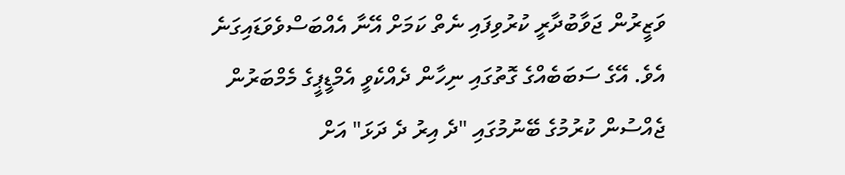ވަޒީރުން ޖަވާބުދާރީ ކުރުވިފައި ނެތް ކަމަށް އޭނާ އެއްބަސްވެވަޑައިގަނެ އެވެ. އޭގެ ސަބަބެއްގެ ގޮތުގައި ނިހާން ދެއްކެވީ އެމްޑީޕީގެ މެމްބަރުން ޖެއްސުން ކުރުމުގެ ބޭނުމުގައި "ދެ އިރު ދެ ދަޅަ" އަށް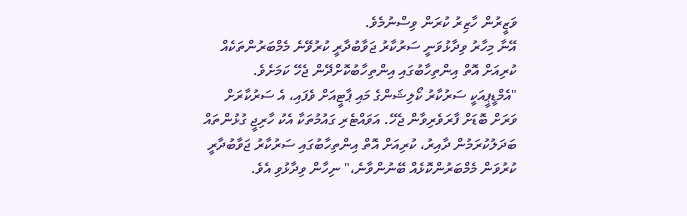ވަޒީރުން ހާޒިރު ކުރަން ވިސްނުމެވެ.
އޭނާ މިހާރު ވިދާޅުވަނީ ސަރުކާރު ޖަވާބުދާރީ ކުރުވޭނެ މެމްބަރުންތަކެއް ކުރިއަށް އޮތް އިންތިހާބުގައި އިންތިހާބުކޮށްދޭން ޖެހޭ ކަމަށެވެ.
"އެމްޑީޕީއަކީ ސަރުކާރު ކޯލިޝަންގެ މައި ޕާޓީއަށް ވެފައި، އެ ސަރުކާރަށް ވަރަށް ބޮޑަށް ފާރަވެރިވާން ޖެހޭ. އަވައްޓެރި ގައުމުތަކާ އެކު ހާރިޖީ ގުޅުންތައް ބަދަލުކުރަމުން ދާއިރު، ކުރިއަށް އޮތް އިންތިހާބުގައި ސަރުކާރު ޖަވާބުދާރީ ކުރުވަން މެމްބަރުންކޮޅެއް ބޭނުންވާނެ،" ނިހާން ވިދާޅުވި އެވެ.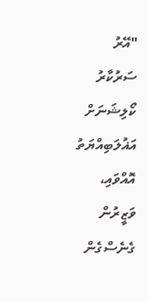"އޭރު ސަރުކާރު ކޯލިޝަނަށް އަޣުލަބިއްޔަތު އޮއްވައި، ވަޒީރުން ގެނެސްގެން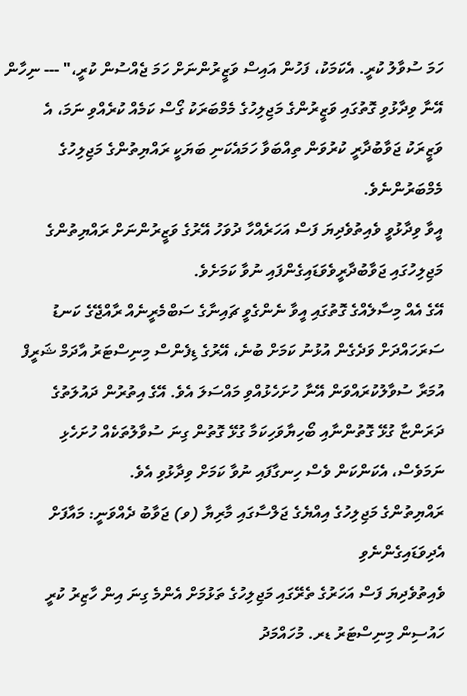ހަމަ ސުވާލު ކުރީ. އެކަމަކު، ފަހުން އައިސް ވަޒީރުންނަށް ހަމަ ޖެއްސުން ކުރީ،" --- ނިހާން
އޭނާ ވިދާޅުވި ގޮތުގައި ވަޒީރުންގެ މަޖިލިހުގެ މެމްބަރަކު ގޯސް ކަމެއް ކުރެއްވި ނަމަ، އެ ވަޒީރަކު ޖަވާބުދާރީ ކުރުވަން ތިއްބަވާ ހަމައެކަނި ބަޔަކީ ރައްޔިތުންގެ މަޖިލިހުގެ މެމްބަރުންނެވެ.
އީވާ ވިދާޅުވީ ވެއިތުވެދިޔަ ފަސް އަހަރެއްހާ ދުވަހު އޭރުގެ ވަޒީރުންނަށް ރައްޔިތުންގެ މަޖިލިހުގައި ޖަވާބުދާރީވެވަޑައިގެންފައި ނުވާ ކަމަށެވެ.
އޭގެ އެއް މިސާލެއްގެ ގޮތުގައި އީވާ ނެންގެވީ ޗައިނާގެ ސަބްމެރީނެއް ރާއްޖޭގެ ކަނޑު ސަރަހައްދަށް ވަދެގެން އުޅުނު ކަމަށް ބުނެ، އޭރުގެ ޑިފެންސް މިނިސްޓަރު އާދަމް ޝަރީފް އުމަރާ ސުވާލުކުރައްވަން އޭނާ ހުށަހެޅުއްވި މައްސަލަ އެވެ. އޭގެ އިތުރުން ދައުލަތުގެ ދަރަންޏާ ގުޅޭ ގޮތުންނާއި ބޯހިޔާވަހިކަމާ ގުޅޭ ގޮތުން ގިނަ ސުވާލުތަކެއް ހުށަހެޅި ނަމަވެސް، އެކަންކަން ވެސް ހިނގާފައި ނުވާ ކަމަށް ވިދާޅުވި އެވެ.
ރައްޔިތުންގެ މަޖިލިހުގެ އިއްޔެގެ ޖަލްސާގައި މާރިޔާ (ވ) ޖަވާބު ދެއްވަނީ: މައާފަށް އެދިވަޑައިގެންނެވި
ވެއިތުވެދިޔަ ފަސް އަހަރުގެ ތެރޭގައި މަޖިލިހުގެ ތަޅުމަށް އެންމެ ގިނަ އިން ހާޒިރު ކުރީ ހައުސިން މިނިސްޓަރު ޑރ. މުހައްމަދު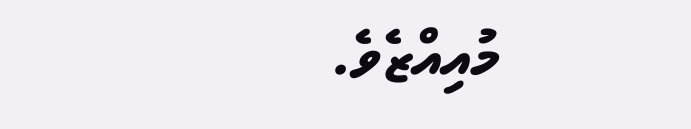މުއިއްޒެވެ.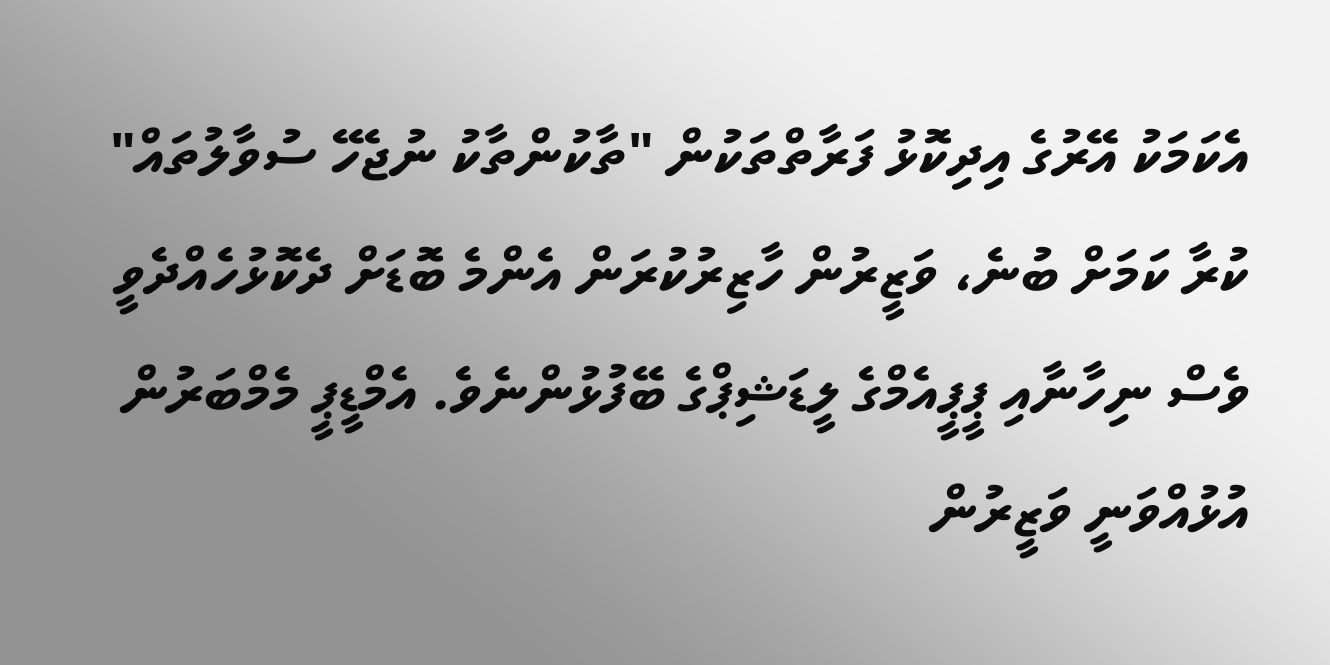އެކަމަކު އޭރުގެ އިދިކޮޅު ފަރާތްތަކުން "ތާކުންތާކު ނުޖެހޭ ސުވާލުތައް" ކުރާ ކަމަށް ބުނެ، ވަޒީރުން ހާޒިރުކުރަން އެންމެ ބޮޑަށް ދެކޮޅުހެއްދެވީ ވެސް ނިހާނާއި ޕީޕީއެމްގެ ލީޑަޝިޕްގެ ބޭފުޅުންނެވެ. އެމްޑީޕީ މެމްބަރުން އުޅުއްވަނީ ވަޒީރުން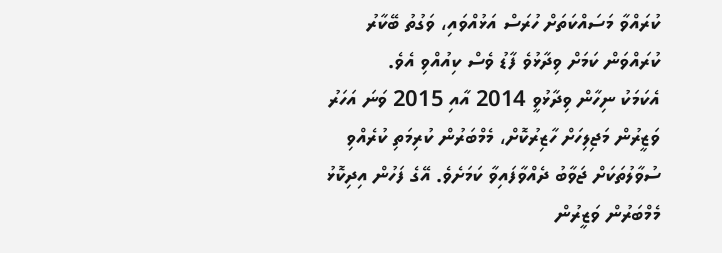ކުރައްވާ މަސައްކަތަށް ހުރަސް އަޅުއްވައި، ވަގުތު ބޭކާރު ކުރައްވަން ކަމަށް ވިދާޅުވެ ފާޑު ވެސް ކިއުއްވި އެވެ.
އެކަމަކު ނިހާން ވިދާޅުވީ 2014 އާއި 2015 ވަނަ އަހަރު ވަޒީރުން މަޖިލިހަށް ހާޒިރުކޮށް، މެމްބަރުން ކުރިމަތި ކުރެއްވި ސުވާލުތަކަށް ޖަވާބު ދެއްވާފައިވާ ކަމަށެވެ. އޭގެ ފަހުން އިދިކޮޅު މެމްބަރުން ވަޒީރުން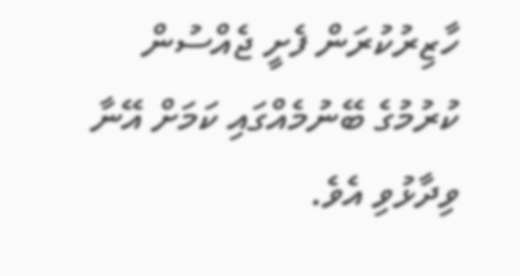ހާޒިރުކުރަން ފެށީ ޖެއްސުން ކުރުމުގެ ބޭނުމެއްގައި ކަމަށް އޭނާ ވިދާޅުވި އެވެ.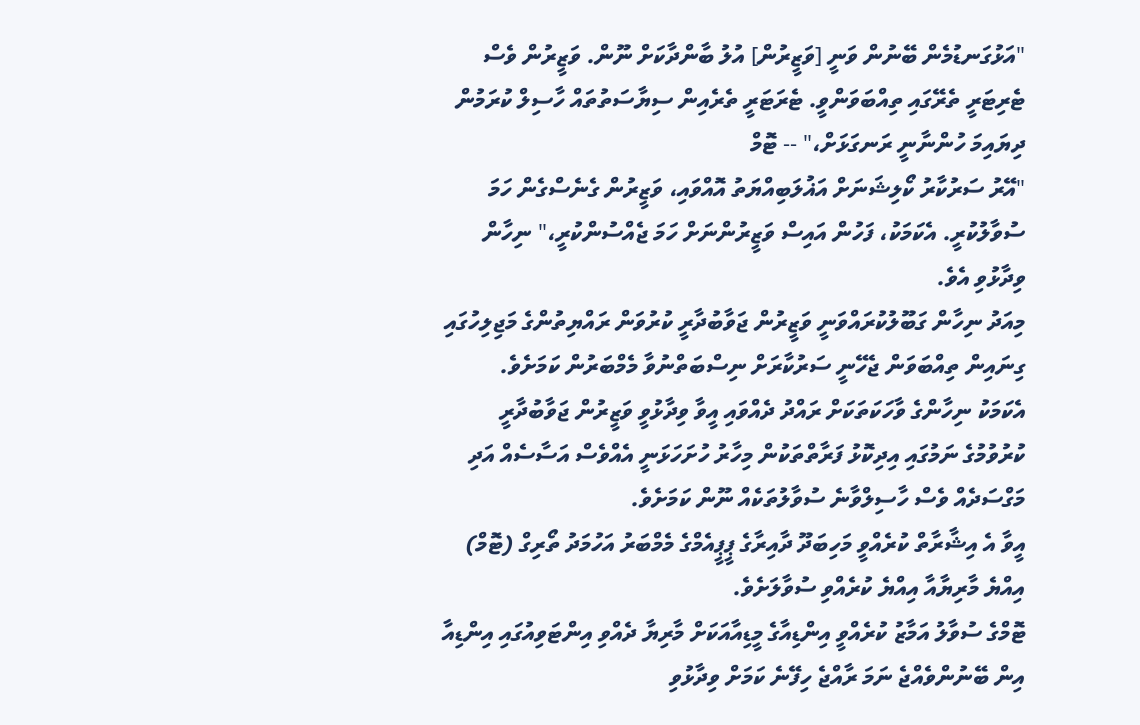"އަޅުގަނޑުމެން ބޭނުން ވަނީ [ވަޒީރުން] އުލު ބާންދާކަށް ނޫން. ވަޒީރުން ވެސް ޓެރިޓަރީ ތެރޭގައި ތިއްބަވަންވީ. ޓެރަޓަރީ ތެރެއިން ސިޔާސަތުތައް ހާސިލް ކުރަމުން ދިޔައިމަ ހުންނާނީ ރަނގަޅަށް،" -- ޓޮމް
"އޭރު ސަރުކާރު ކޯލިޝަނަށް އަޣުލަބިއްޔަތު އޮއްވައި، ވަޒީރުން ގެނެސްގެން ހަމަ ސުވާލުކުރީ. އެކަމަކު، ފަހުން އައިސް ވަޒީރުންނަށް ހަމަ ޖެއްސުންކުރީ،" ނިހާން ވިދާޅުވި އެވެ.
މިއަދު ނިހާން ގަބޫލުކުރައްވަނީ ވަޒީރުން ޖަވާބުދާރީ ކުރުވަން ރައްޔިތުންގެ މަޖިލިހުގައި ގިނައިން ތިއްބަވަން ޖެހޭނީ ސަރުކާރަށް ނިސްބަތްނުވާ މެމްބަރުން ކަމަށެވެ.
އެކަމަކު ނިހާންގެ ވާހަކަތަކަށް ރައްދު ދެއްވައި އީވާ ވިދާޅުވީ ވަޒީރުން ޖަވާބުދާރީ ކުރުވުމުގެ ނަމުގައި އިދިކޮޅު ފަރާތްތަކުން މިހާރު ހުށަހަޅަނީ އެއްވެސް އަސާސެއް އަދި މަގްސަދެއް ވެސް ހާސިލްވާނެ ސުވާލުތަކެއް ނޫން ކަމަށެވެ.
އީވާ އެ އިޝާރާތް ކުރެއްވީ މަހިބަދޫ ދާއިރާގެ ޕީޕީއެމްގެ މެމްބަރު އަހުމަދު ތޯރިގް (ޓޮމް) އިއްޔެ މާރިޔާއާ އިއްޔެ ކުރެއްވި ސުވާލަށެވެ.
ޓޮމްގެ ސުވާލު އަމާޒު ކުރެއްވީ އިންޑިއާގެ މީޑިއާއަކަށް މާރިޔާ ދެއްވި އިންޓަވިއުގައި އިންޑިއާ އިން ބޭނުންވެއްޖެ ނަމަ ރާއްޖެ ހިފޭނެ ކަމަށް ވިދާޅުވި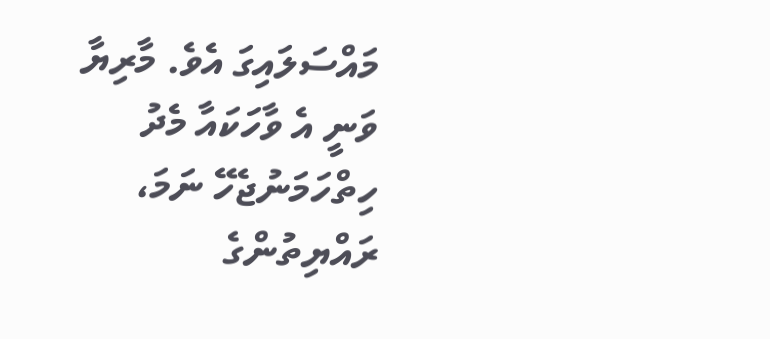މައްސަލައިގަ އެވެ. މާރިޔާ ވަނީ އެ ވާހަކައާ މެދު ހިތްހަމަނުޖެހޭ ނަމަ، ރައްޔިތުންގެ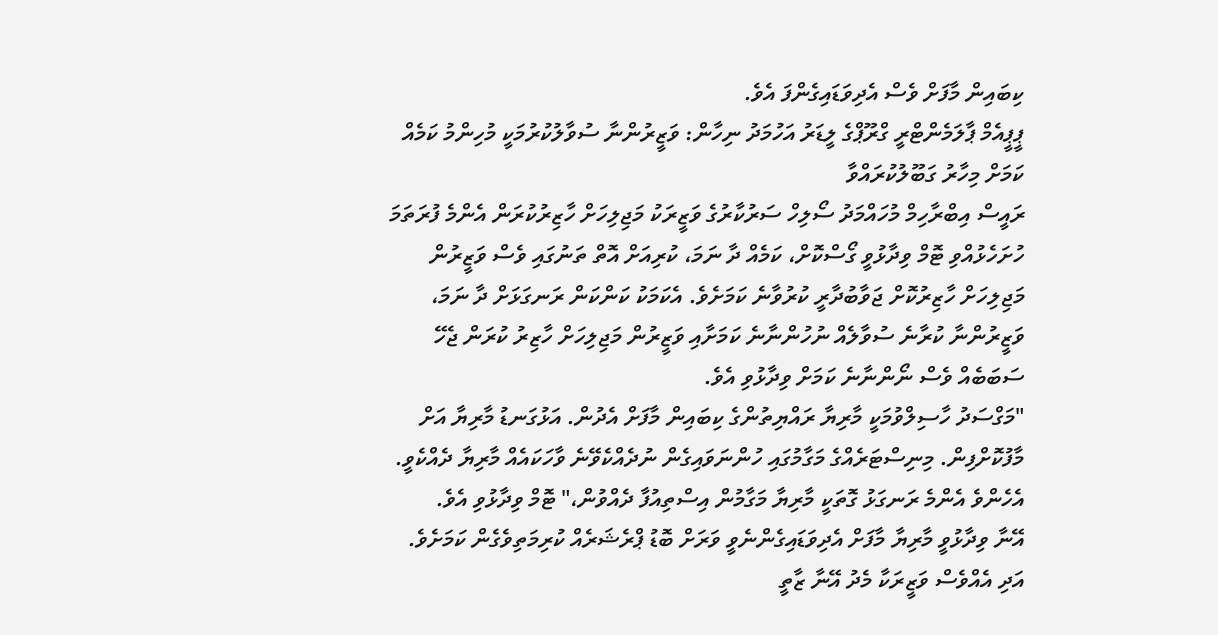ކިބައިން މާފަށް ވެސް އެދިވަޑައިގެންފަ އެވެ.
ޕީޕީއެމް ޕާލަމެންޓްރީ ގްރޫޕްގެ ލީޑަރު އަހުމަދު ނިހާން: ވަޒީރުންނާ ސުވާލުކުރުމަކީ މުހިންމު ކަމެއް ކަމަށް މިހާރު ގަބޫލުކުރައްވާ
ރައީސް އިބްރާހިމް މުހައްމަދު ސޯލިހް ސަރުކާރުގެ ވަޒީރަކު މަޖިލިހަށް ހާޒިރުކުރަން އެންމެ ފުރަތަމަ ހުށަހެޅުއްވި ޓޮމް ވިދާޅުވީ ގޯސްކޮށް، ކަމެއް ދާ ނަމަ، ކުރިއަށް އޮތް ތަނުގައި ވެސް ވަޒީރުން މަޖިލިހަށް ހާޒިރުކޮށް ޖަވާބުދާރީ ކުރުވާނެ ކަމަށެވެ. އެކަމަކު ކަންކަން ރަނގަޅަށް ދާ ނަމަ، ވަޒީރުންނާ ކުރާނެ ސުވާލެއް ނުހުންނާނެ ކަމަށާއި ވަޒީރުން މަޖިލިހަށް ހާޒިރު ކުރަން ޖެހޭ ސަބަބެއް ވެސް ނޯންނާނެ ކަމަށް ވިދާޅުވި އެވެ.
"މަގްސަދު ހާސިލްވުމަކީ މާރިޔާ ރައްޔިތުންގެ ކިބައިން މާފަށް އެދުން. އަޅުގަނޑު މާރިޔާ އަށް މާފުކޮށްފިން. މިނިސްޓަރެއްގެ މަގާމުގައި ހުންނަވައިގެން ނުދެއްކެވޭނެ ވާހަކައެއް މާރިޔާ ދެއްކެވީ. އެހެންވެ އެންމެ ރަނގަޅު ގޮތަކީ މާރިޔާ މަގާމުން އިސްތިއުފާ ދެއްވުން،" ޓޮމް ވިދާޅުވި އެވެ.
އޭނާ ވިދާޅުވީ މާރިޔާ މާފަށް އެދިވަޑައިގެންނެވީ ވަރަށް ބޮޑު ޕްރެޝަރެއް ކުރިމަތިވެގެން ކަމަށެވެ. އަދި އެއްވެސް ވަޒީރަކާ މެދު އޭނާ ޒާތީ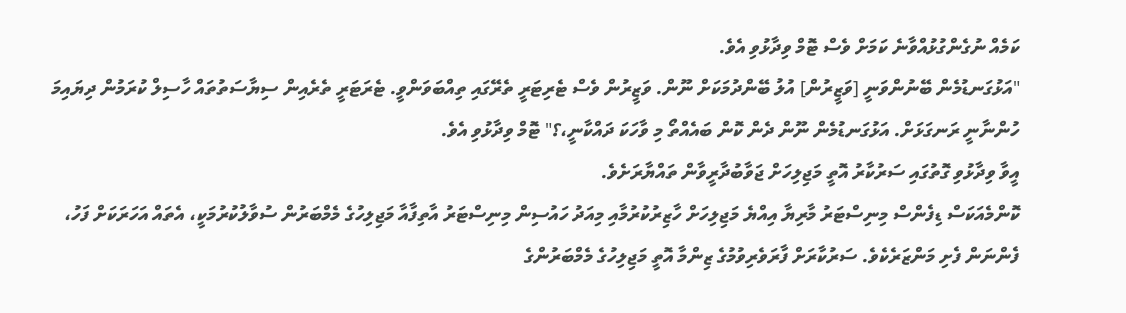ކަމެއް ނުގެންގުޅުއްވާނެ ކަމަށް ވެސް ޓޮމް ވިދާޅުވި އެވެ.
"އަޅުގަނޑުމެން ބޭނުންވަނީ [ވަޒީރުން] އުލު ބޭންދުމަކަށް ނޫން. ވަޒީރުން ވެސް ޓެރިޓަރީ ތެރޭގައި ތިއްބަވަންވީ. ޓެރަޓަރީ ތެރެއިން ސިޔާސަތުތައް ހާސިލް ކުރަމުން ދިޔައިމަ ހުންނާނީ ރަނގަޅަށް. އަޅުގަނޑުމެން ނޫން ދެން ކޮން ބައެއްތޯ މި ވާހަކަ ދައްކާނީ،؟" ޓޮމް ވިދާޅުވި އެވެ.
އީވާ ވިދާޅުވި ގޮތުގައި ސަރުކާރު އޮތީ މަޖިލިހަށް ޖަވާބުދާރީވާން ތައްޔާރަށެވެ.
ކޮންމެއަކަސް ޑިފެންސް މިނިސްޓަރު މާރިޔާ އިއްޔެ މަޖިލިހަށް ހާޒިރުކުރުމާއި މިއަދު ހައުސިން މިނިސްޓަރު އާތިފާއާ މަޖިލިހުގެ މެމްބަރުން ސުވާލުކުރުމަކީ، އެތައް އަހަރަކަށް ފަހު، ފެންނަން ފެށި މަންޒަރެކެވެ. ސަރުކާރަށް ފާރަވެރިވުމުގެ ޒިންމާ އޮތީ މަޖިލިހުގެ މެމްބަރުންގެ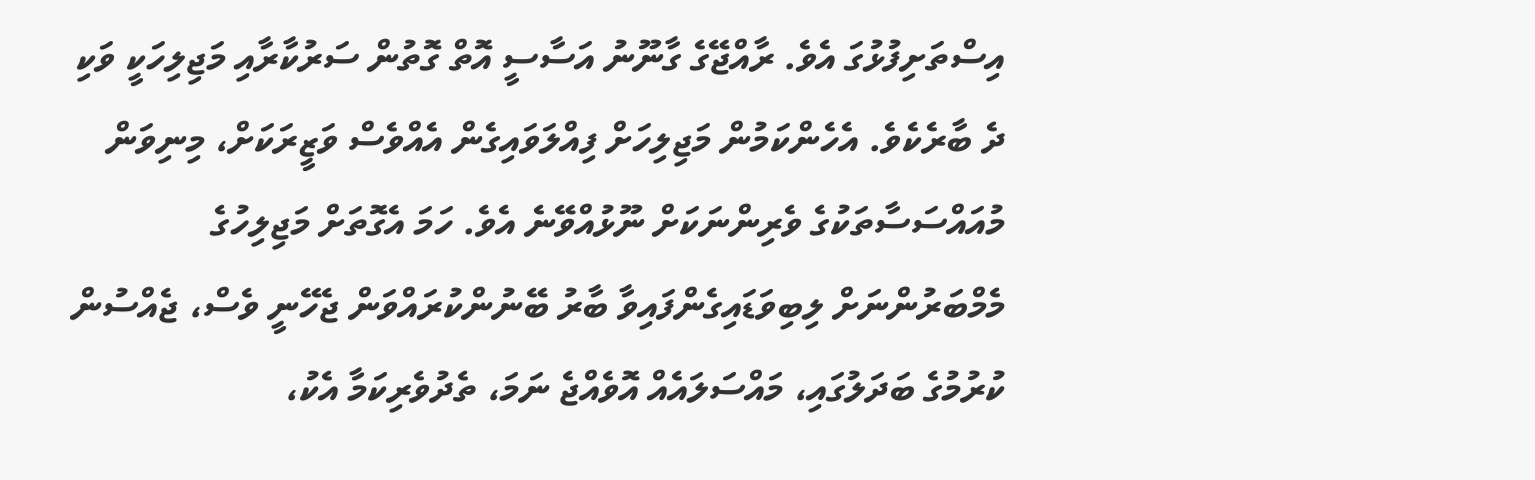އިސްތަށިފުޅުގަ އެވެ. ރާއްޖޭގެ ގާނޫނު އަސާސީ އޮތް ގޮތުން ސަރުކާރާއި މަޖިލިހަކީ ވަކި ދެ ބާރެކެވެ. އެހެންކަމުން މަޖިލިހަށް ފިއްލަވައިގެން އެއްވެސް ވަޒީރަކަށް، މިނިވަން މުއައްސަސާތަކުގެ ވެރިންނަކަށް ނޫޅުއްވޭނެ އެވެ. ހަމަ އެގޮތަށް މަޖިލިހުގެ މެމްބަރުންނަށް ލިބިވަޑައިގެންފައިވާ ބާރު ބޭނުންކުރައްވަން ޖެހޭނީ ވެސް، ޖެއްސުން ކުރުމުގެ ބަދަލުގައި، މައްސަލައެއް އޮވެއްޖެ ނަމަ، ތެދުވެރިކަމާ އެކު،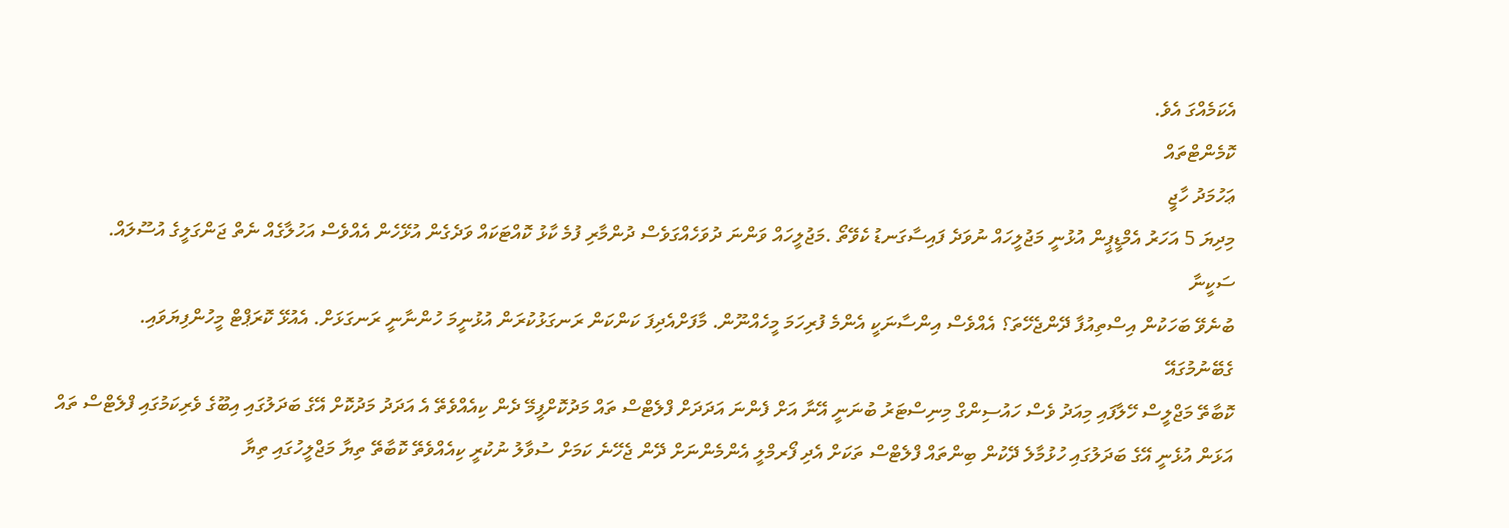އެކަމެއްގަ އެވެ.
ކޮމެންޓްތައް
ޢަހުމަދު ހާޖީ
މިދިޔަ 5 އަހަރު އެމްޑީޕީން އުޅުނީ މަޖުލީހައް ނުވަދެ ފައިސާގަނޑު ކެވޭތޯ .މަޖުލީހައް ވަންނަ ދުވަހެއްގަވެސް ދުންމާރި ފުމެ ކާޅު ކޮއްޓަކައް ވަދެގެން އުޅޭހެން އެއްވެސް އަހުލާގެއް ނެތް ޖަންގަލީގެ އުސޫލައް.
ސަކީނާ
ބުނެވޭ ބަހަކުން އިސްތިއުފާ ދޭންޖެހޭތަ؟ އެއްވެސް އިންސާނަކީ އެންމެ ފުރިހަމަ މީހެއްނޫން. މާފަށްއެދިފަ ކަންކަން ރަނގަޅުކުރަން އުޅުނީމަ ހުންނާނީ ރަނގަޅަށް. އެއުޅޭ ކޮރަޕްޓް މީހުންފިޔަވައި.
ގެބޭނުމުގައޭ
ކޮބާތޭ މަޖްލީސް ހޭލާފައި މިއަދު ވެސް ހައުސިންގް މިނިސްޓަރު ބުނަނީ އޭނާ އަށް ފެންނަ އަދަދަށް ފްލެޓްސް ތައް މަދުކޮށްފީމޭ ދެން ކިއެއްވެތޭ އެ އަދަދު މަދުކޮށް އޭގެ ބަދަލުގައި އިބޫގެ ވެރިކަމުގައި ފްލެޓްސް ތައް އަޅަން އުޅެނީ އޭގެ ބަދަލުގައި ހުޅުމާލެ ދޭކުން ބިންތައް ފްލެޓްސް ތަކަށް އެދި ފޯރމްލީ އެންމެންނަށް ދޭން ޖެހޭނެ ކަމަށް ސުވާލު ނުކުރީ ކިއެއްވެތޭ ކޮބާތޭ ތިޔާ މަޖްލީހުގައި ތިޔާ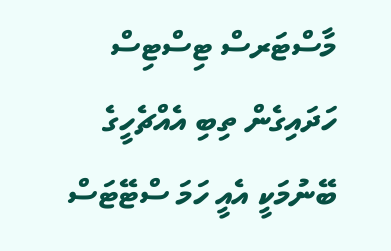މާސްޓަރސް ޓިސްޓިސް ހަދައިގެން ތިބި އެއްޗެހީގެ ބޭނުމަކީ އެއީ ހަމަ ސްޓޭޓަސް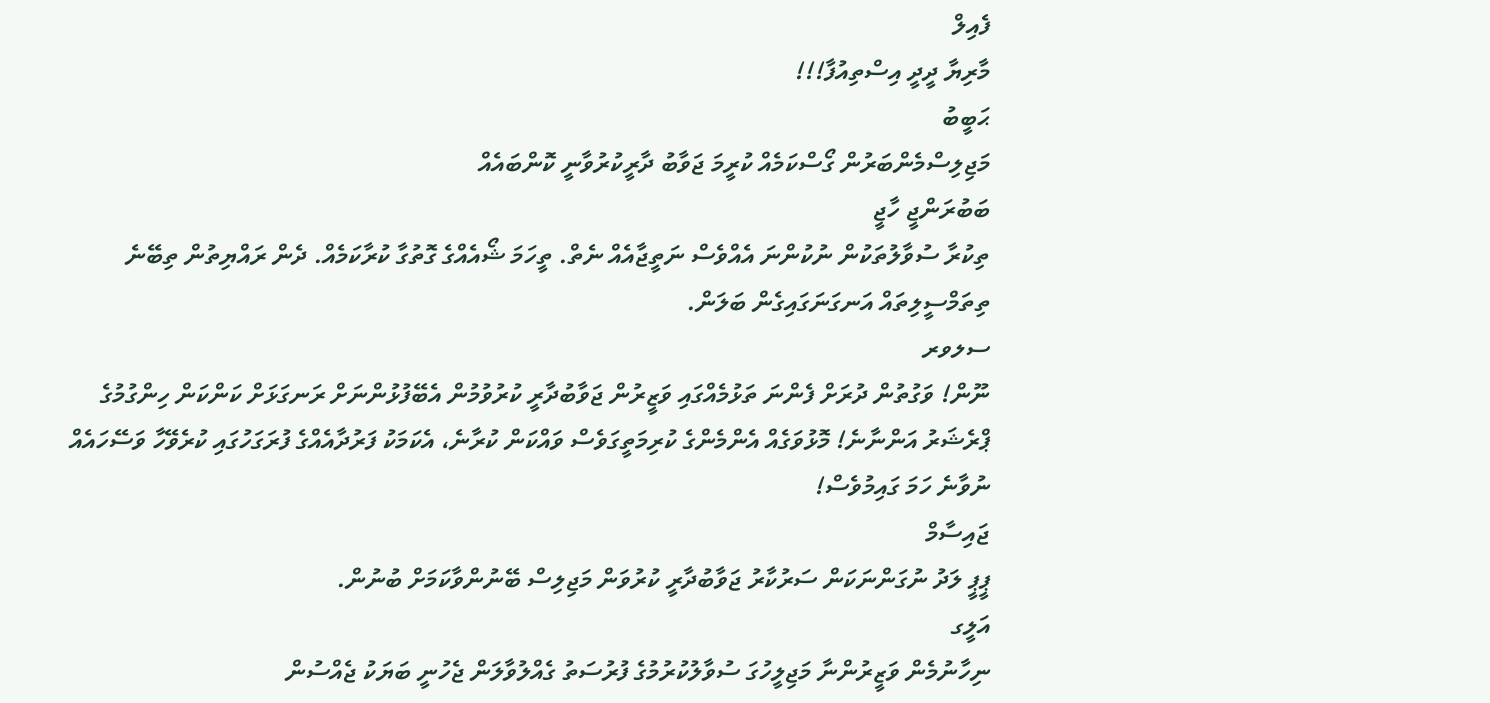ފެއިލް
މާރިޔާ ދީދީ އިސްތިއުފާ!!!
ޙަބީބު
މަޖިލިސްމެންބަރުން ގޯސްކަމެއް ކުރީމަ ޖަވާބު ދާރީކުރުވާނީ ކޮންބައެއް
ބަބުރަންޖީ ހާޖީ
ތިކުރާ ސުވާލުތަކުން ނުކުންނަ އެއްވެސް ނަތީޖާއެއް ނެތް. ތީހަމަ ޝޯއެއްގެ ގޮތުގާ ކުރާކަމެއް. ދެން ރައްޔިތުން ތިބޭނެ ތިތަމްސީލިތައް އަނގަނަގައިގެން ބަލަން.
ސލވރ
ނޫން! ވަގުތުން ދުރަށް ފެންނަ ތަޅުމެއްގައި ވަޒީރުން ޖަވާބުދާރީ ކުރުވުމުން އެބޭފުޅުންނަށް ރަނގަޅަށް ކަންކަން ހިންގުމުގެ ޕްރެޝަރު އަންނާނެ! މޮޅުވަގެއް އެންމެންގެ ކުރިމަތީގަވެސް ވައްކަން ކުރާނެ، އެކަމަކު ފަރުދާއެއްގެ ފުރަގަހުގައި ކުރެވޭހާ ވަސޭހައެއް ނުވާނެ ހަމަ ގައިމުވެސް!
ޖައިސާމް
ޕީޕީ ލަދު ނުގަންނަކަން ސަރުކާރު ޖަވާބުދާރީ ކުރުވަން މަޖިލިސް ބޭނުންވާކަމަށް ބުނުން.
އަލީގ
ނިހާނުމެން ވަޒީރުންނާ މަޖިލީހުގަ ސުވާލުކުރުމުގެ ފުރުސަތު ގެއްލުވާލަން ޖެހުނީ ބަޔަކު ޖެއްސުން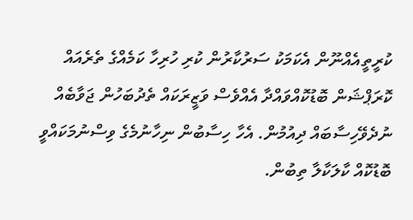ކުރީތީއެއްނޫން އެކަމަކު ސަރުކާރުން ކުރި ހުރިހާ ކަމެއްގެ ތެރެއައް ކޮރަޕްޝަން ބޮޑުކޮއްވައްދާ އެއްވެސް ވަޒީރަކައް ތެދުބަހުން ޖަވާބެއް ނުދެވޭހިސާބައް ދިއުމުން. އެހާ ހިސާބުން ނިހާނުމެގެ ވިސްނުމަކައްވީ ބޮޑުކޮއް ކާލަކާލާ ތިބުން.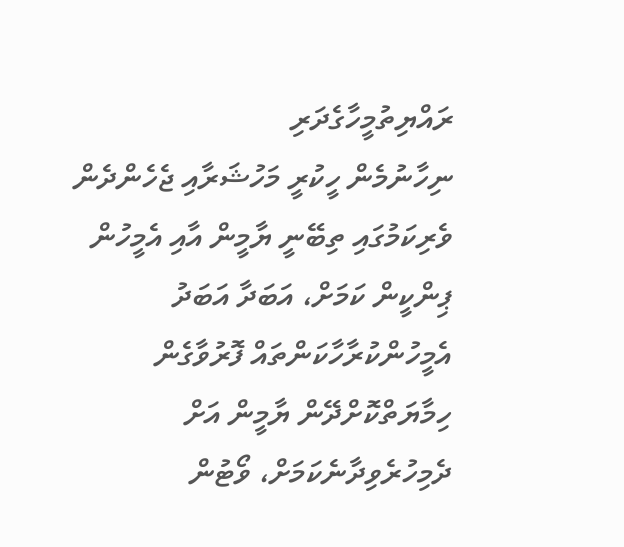ރައްޔިތުމީހާގެދަރި
ނިހާނުމެން ހީކުރީ މަހުޝަރާއި ޖެހެންދެން ވެރިކަމުގައި ތިބޭނީ ޔާމީން އާއި އެމީހުން ޕިންކީން ކަމަށް، އަބަދާ އަބަދު އެމީހުންކުރާހާކަންތައް ފޮރުވާގެން ހިމާޔަތްކޮށްދޭން ޔާމީން އަށް ދެމިހުރެވިދާނެކަމަށް، ވޯޓުން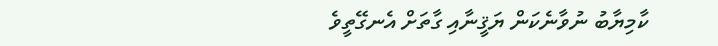ކާމިޔާބު ނުވާނެކަން ޔަޤީނާއި ގާތަށް އެނގޭތީވެ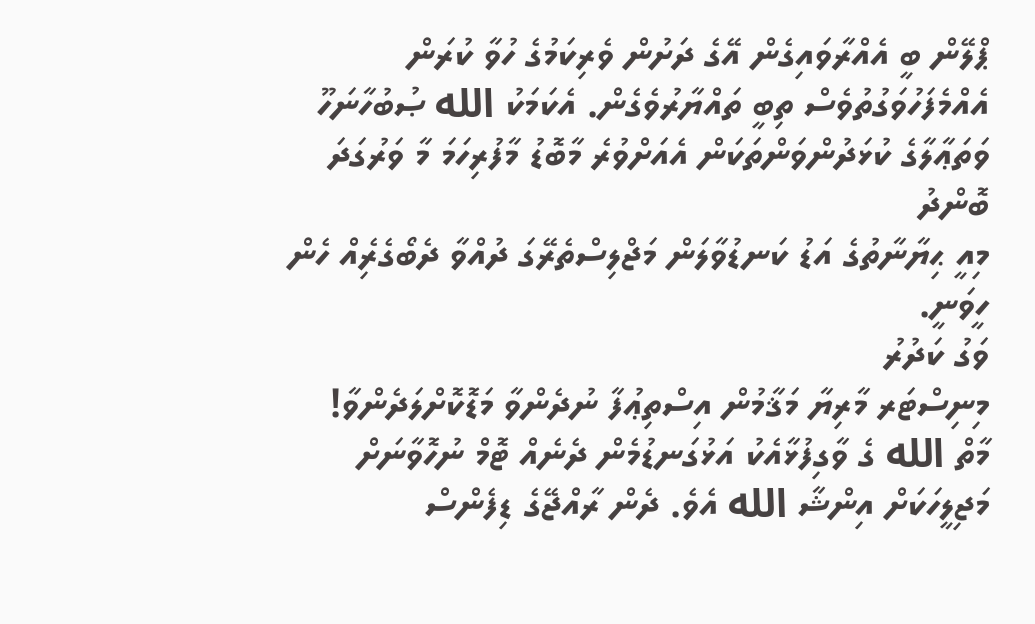ޕްލޭން ބީ އެއްރާވައިގެން އޭގެ ދަށުން ވެރިކަމުގެ ހުވާ ކުރަން އެއްމެފަހުވަގުތުވެސް ތިބީ ތައްޔާރުވެގެން. އެކަމަކު الله ޞުބުހާނަހޫ ވަތަޢާލާގެ ކުޅަދުންވަންތަކަން އެއަށްވުރެ މާބޮޑު މާފުރިހަމަ މާ ވަރުގަދަ
ބޮންދު
މިއީ ޙިޔާނާތުގެ އަޑު ކަނޑުވާލަން މަޖްލިސްތެރޭގަ ދުއްވާ ދެބޯގެރިެއް ހެން ހީވަނީ.
ވަގު ކަދުރު
މިނިސްޓަރ މާރިޔާ މަޤާމުން އިސްތިޢުފާ ނުދެންވާ މަޑޮކޮށްލަދެންވާ! މާތް الله ގެ ވާގިފުޅާއެކު އަޅުގަނޑުމެން ދެނެއް ޓޮމް ނުހޮވާނަށް މަޖިލީހަކަށް އިންޝާ الله އެވެ. ދެން ރާއްޖޭގެ ޑިފެންސް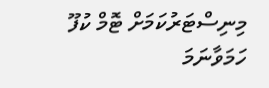މިނިސްޓަރުކަމަށް ޓޮމް ކުފޫ ހަމަވާނަމަ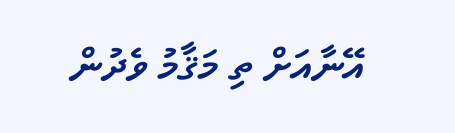އޭނާއަށް ތި މަޤާމު ވެދުން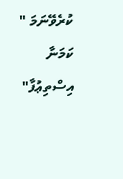ކުރެވޭނަމަ " ކަމަނާ އިސްތިޢުފާ"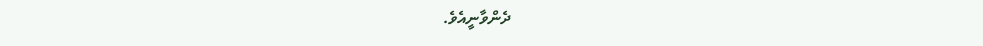ދެންވާނީއެވެ.